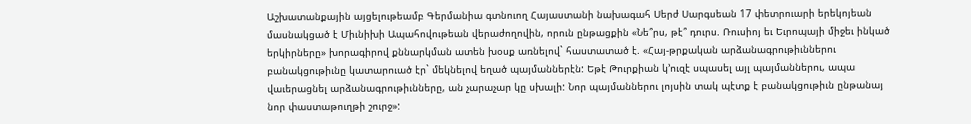Աշխատանքային այցելութեամբ Գերմանիա գտնուող Հայաստանի նախագահ Սերժ Սարգսեան 17 փետրուարի երեկոյեան մասնակցած է Միւնիխի Ապահովութեան վերաժողովին, որուն ընթացքին «Նե՞րս, թէ՞ դուրս. Ռուսիոյ եւ Եւրոպայի միջեւ ինկած երկիրները» խորագիրով քննարկման ատեն խօսք առնելով` հաստատած է. «Հայ-թրքական արձանագրութիւններու բանակցութիւնը կատարուած էր` մեկնելով եղած պայմաններէն: Եթէ Թուրքիան կ’ուզէ սպասել այլ պայմաններու, ապա վաւերացնել արձանագրութիւնները, ան չարաչար կը սխալի: Նոր պայմաններու լոյսին տակ պէտք է բանակցութիւն ընթանայ նոր փաստաթուղթի շուրջ»: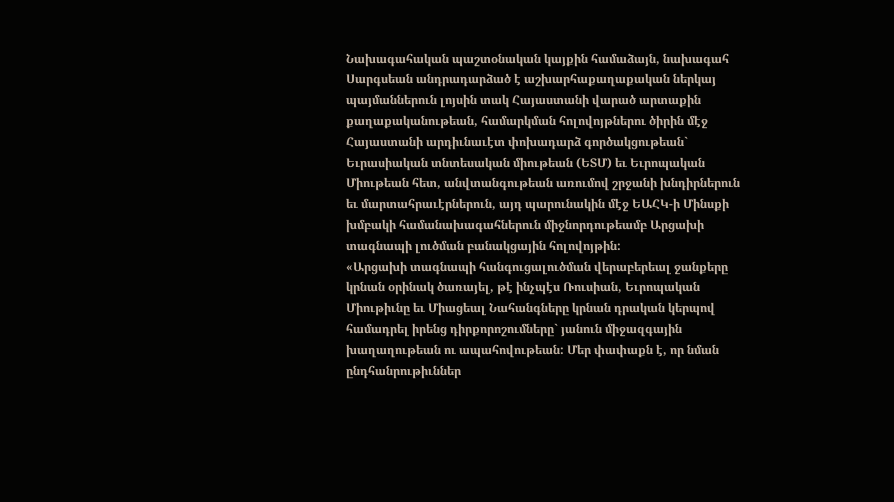Նախագահական պաշտօնական կայքին համաձայն, նախագահ Սարգսեան անդրադարձած է աշխարհաքաղաքական ներկայ պայմաններուն լոյսին տակ Հայաստանի վարած արտաքին քաղաքականութեան, համարկման հոլովոյթներու ծիրին մէջ Հայաստանի արդիւնաւէտ փոխադարձ գործակցութեան` Եւրասիական տնտեսական միութեան (ԵՏՄ) եւ Եւրոպական Միութեան հետ, անվտանգութեան առումով շրջանի խնդիրներուն եւ մարտահրաւէրներուն, այդ պարունակին մէջ ԵԱՀԿ-ի Մինսքի խմբակի համանախագահներուն միջնորդութեամբ Արցախի տագնապի լուծման բանակցային հոլովոյթին:
«Արցախի տագնապի հանգուցալուծման վերաբերեալ ջանքերը կրնան օրինակ ծառայել, թէ ինչպէս Ռուսիան, Եւրոպական Միութիւնը եւ Միացեալ Նահանգները կրնան դրական կերպով համադրել իրենց դիրքորոշումները` յանուն միջազգային խաղաղութեան ու ապահովութեան: Մեր փափաքն է, որ նման ընդհանրութիւններ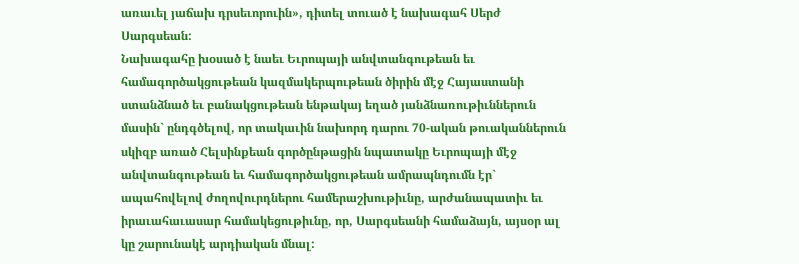առաւել յաճախ դրսեւորուին», դիտել տուած է նախագահ Սերժ Սարգսեան:
Նախագահը խօսած է նաեւ Եւրոպայի անվտանգութեան եւ համագործակցութեան կազմակերպութեան ծիրին մէջ Հայաստանի ստանձնած եւ բանակցութեան ենթակայ եղած յանձնառութիւններուն մասին` ընդգծելով, որ տակաւին նախորդ դարու 70-ական թուականներուն սկիզբ առած Հելսինքեան գործընթացին նպատակը Եւրոպայի մէջ անվտանգութեան եւ համագործակցութեան ամրապնդումն էր` ապահովելով ժողովուրդներու համերաշխութիւնը, արժանապատիւ եւ իրաւահաւասար համակեցութիւնը, որ, Սարգսեանի համաձայն, այսօր ալ կը շարունակէ արդիական մնալ: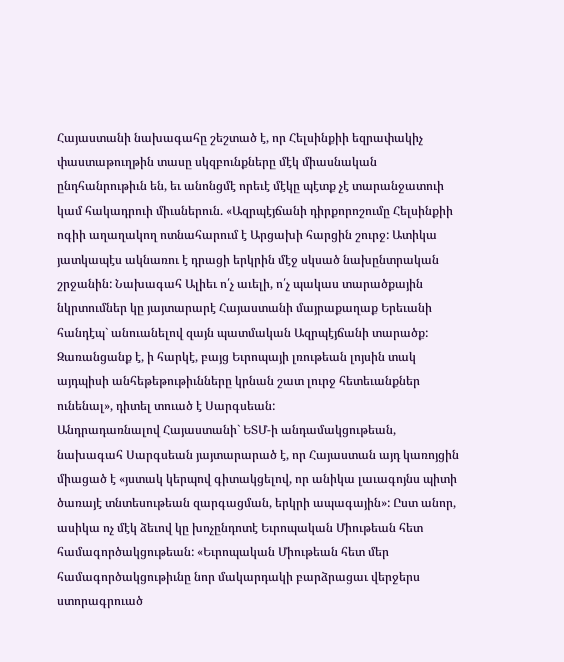Հայաստանի նախագահը շեշտած է, որ Հելսինքիի եզրափակիչ փաստաթուղթին տասը սկզբունքները մէկ միասնական ընդհանրութիւն են, եւ անոնցմէ որեւէ մէկը պէտք չէ տարանջատուի կամ հակադրուի միւսներուն. «Ազրպէյճանի դիրքորոշումը Հելսինքիի ոգիի աղաղակող ոտնահարում է Արցախի հարցին շուրջ: Ատիկա յատկապէս ակնառու է դրացի երկրին մէջ սկսած նախընտրական շրջանին: Նախագահ Ալիեւ ո՛չ աւելի, ո՛չ պակաս տարածքային նկրտումներ կը յայտարարէ Հայաստանի մայրաքաղաք Երեւանի հանդէպ` անուանելով զայն պատմական Ազրպէյճանի տարածք: Զառանցանք է, ի հարկէ, բայց Եւրոպայի լռութեան լոյսին տակ այդպիսի անհեթեթութիւնները կրնան շատ լուրջ հետեւանքներ ունենալ», դիտել տուած է Սարգսեան:
Անդրադառնալով Հայաստանի` ԵՏՄ-ի անդամակցութեան, նախագահ Սարգսեան յայտարարած է, որ Հայաստան այդ կառոյցին միացած է «յստակ կերպով գիտակցելով, որ անիկա լաւագոյնս պիտի ծառայէ տնտեսութեան զարգացման, երկրի ապագային»: Ըստ անոր, ասիկա ոչ մէկ ձեւով կը խոչընդոտէ Եւրոպական Միութեան հետ համագործակցութեան: «Եւրոպական Միութեան հետ մեր համագործակցութիւնը նոր մակարդակի բարձրացաւ վերջերս ստորագրուած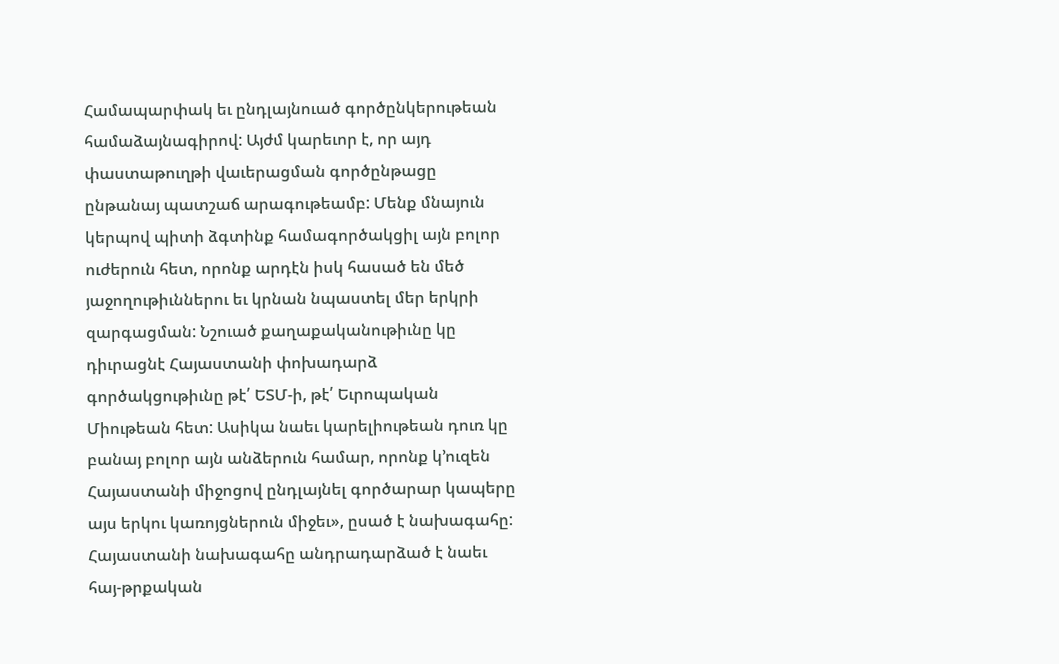Համապարփակ եւ ընդլայնուած գործընկերութեան համաձայնագիրով: Այժմ կարեւոր է, որ այդ փաստաթուղթի վաւերացման գործընթացը ընթանայ պատշաճ արագութեամբ: Մենք մնայուն կերպով պիտի ձգտինք համագործակցիլ այն բոլոր ուժերուն հետ, որոնք արդէն իսկ հասած են մեծ յաջողութիւններու եւ կրնան նպաստել մեր երկրի զարգացման: Նշուած քաղաքականութիւնը կը դիւրացնէ Հայաստանի փոխադարձ գործակցութիւնը թէ՛ ԵՏՄ-ի, թէ՛ Եւրոպական Միութեան հետ: Ասիկա նաեւ կարելիութեան դուռ կը բանայ բոլոր այն անձերուն համար, որոնք կ’ուզեն Հայաստանի միջոցով ընդլայնել գործարար կապերը այս երկու կառոյցներուն միջեւ», ըսած է նախագահը:
Հայաստանի նախագահը անդրադարձած է նաեւ հայ-թրքական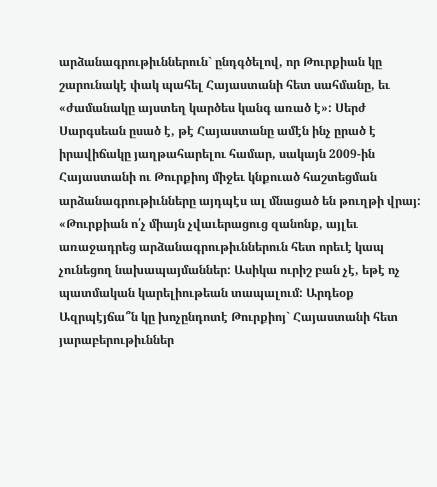արձանագրութիւններուն` ընդգծելով, որ Թուրքիան կը շարունակէ փակ պահել Հայաստանի հետ սահմանը, եւ «ժամանակը այստեղ կարծես կանգ առած է»: Սերժ Սարգսեան ըսած է, թէ Հայաստանը ամէն ինչ ըրած է իրավիճակը յաղթահարելու համար, սակայն 2009-ին Հայաստանի ու Թուրքիոյ միջեւ կնքուած հաշտեցման արձանագրութիւնները այդպէս ալ մնացած են թուղթի վրայ:
«Թուրքիան ո՛չ միայն չվաւերացուց զանոնք, այլեւ առաջադրեց արձանագրութիւններուն հետ որեւէ կապ չունեցող նախապայմաններ: Ասիկա ուրիշ բան չէ, եթէ ոչ պատմական կարելիութեան տապալում: Արդեօք Ազրպէյճա՞ն կը խոչընդոտէ Թուրքիոյ` Հայաստանի հետ յարաբերութիւններ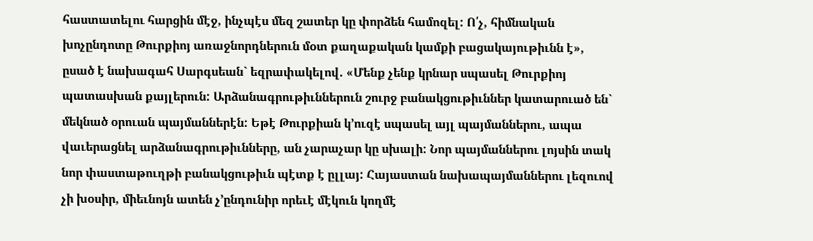հաստատելու հարցին մէջ, ինչպէս մեզ շատեր կը փորձեն համոզել: Ո՛չ, հիմնական խոչընդոտը Թուրքիոյ առաջնորդներուն մօտ քաղաքական կամքի բացակայութիւնն է», ըսած է նախագահ Սարգսեան` եզրափակելով. «Մենք չենք կրնար սպասել Թուրքիոյ պատասխան քայլերուն: Արձանագրութիւններուն շուրջ բանակցութիւններ կատարուած են` մեկնած օրուան պայմաններէն: Եթէ Թուրքիան կ’ուզէ սպասել այլ պայմաններու, ապա վաւերացնել արձանագրութիւնները, ան չարաչար կը սխալի: Նոր պայմաններու լոյսին տակ նոր փաստաթուղթի բանակցութիւն պէտք է ըլլայ: Հայաստան նախապայմաններու լեզուով չի խօսիր, միեւնոյն ատեն չ’ընդունիր որեւէ մէկուն կողմէ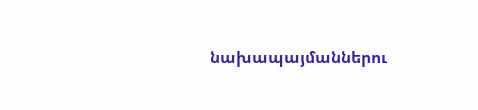նախապայմաններու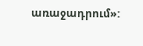առաջադրում»: